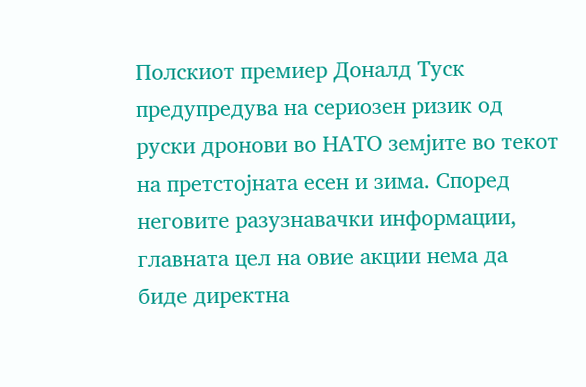Полскиот премиер Доналд Туск предупредува на сериозен ризик од руски дронови во НАТО земјите во текот на претстојната есен и зима. Според неговите разузнавачки информации, главната цел на овие акции нема да биде директна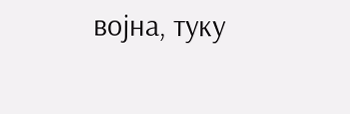војна, туку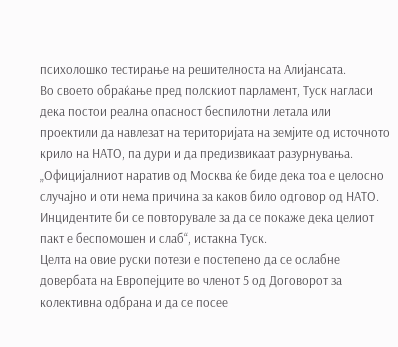психолошко тестирање на решителноста на Алијансата.
Во своето обраќање пред полскиот парламент, Туск нагласи дека постои реална опасност беспилотни летала или проектили да навлезат на територијата на земјите од источното крило на НАТО, па дури и да предизвикаат разурнувања.
„Официјалниот наратив од Москва ќе биде дека тоа е целосно случајно и оти нема причина за каков било одговор од НАТО. Инцидентите би се повторувале за да се покаже дека целиот пакт е беспомошен и слаб“, истакна Туск.
Целта на овие руски потези е постепено да се ослабне довербата на Европејците во членот 5 од Договорот за колективна одбрана и да се посее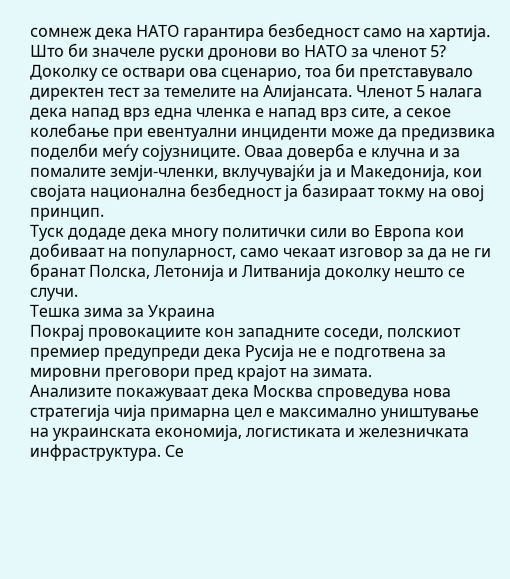сомнеж дека НАТО гарантира безбедност само на хартија.
Што би значеле руски дронови во НАТО за членот 5?
Доколку се оствари ова сценарио, тоа би претставувало директен тест за темелите на Алијансата. Членот 5 налага дека напад врз една членка е напад врз сите, а секое колебање при евентуални инциденти може да предизвика поделби меѓу сојузниците. Оваа доверба е клучна и за помалите земји-членки, вклучувајќи ја и Македонија, кои својата национална безбедност ја базираат токму на овој принцип.
Туск додаде дека многу политички сили во Европа кои добиваат на популарност, само чекаат изговор за да не ги бранат Полска, Летонија и Литванија доколку нешто се случи.
Тешка зима за Украина
Покрај провокациите кон западните соседи, полскиот премиер предупреди дека Русија не е подготвена за мировни преговори пред крајот на зимата.
Анализите покажуваат дека Москва спроведува нова стратегија чија примарна цел е максимално уништување на украинската економија, логистиката и железничката инфраструктура. Се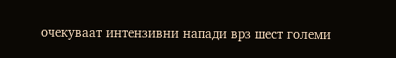очекуваат интензивни напади врз шест големи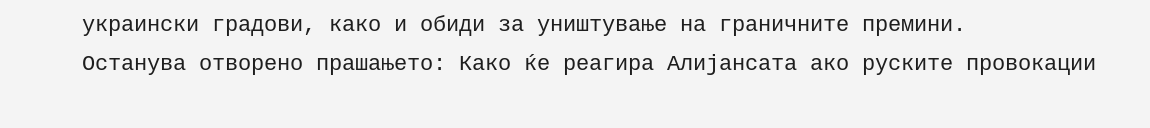украински градови, како и обиди за уништување на граничните премини.
Останува отворено прашањето: Како ќе реагира Алијансата ако руските провокации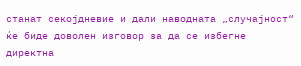станат секојдневие и дали наводната „случајност“ ќе биде доволен изговор за да се избегне директна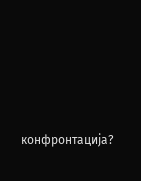конфронтација?